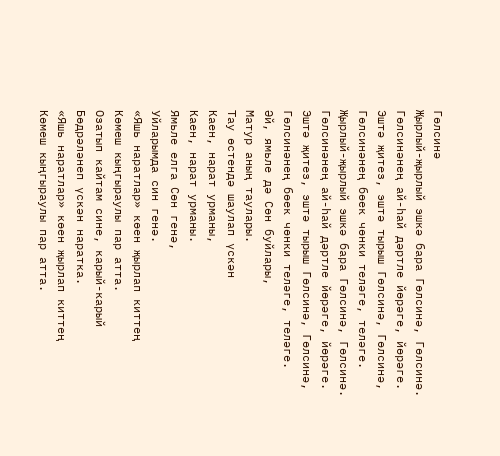Гөлсинә
Җырлый-җырлый эшкә бара Гөлсинә, Гөлсинә.
Гөлсинәнең ай-һай дәртле йөрәге, йөрәге.
Эштә җитез, эштә тырыш Гөлсинә, Гөлсинә,
Гөлсинәнең бөек чөнки теләге, теләге.
Җырлый-җырлый эшкә бара Гөлсинә, Гөлсинә.
Гөлсинәнең ай-һай дәртле йөрәге, йөрәге.
Эштә җитез, эштә тырыш Гөлсинә, Гөлсинә,
Гөлсинәнең бөек чөнки теләге, теләге.
Әй, ямьле дә Сөн буйлары,
Матур аның таулары.
Тау өстендә шаулап үскән
Каен, нарат урманы,
Каен, нарат урманы.
Ямьле елга Сөн генә,
Уйларымда син генә.
«Яшь наратлар» көен җырлап киттең
Көмеш кыңгыраулы пар атта.
Озатып кайтам сине, карый-карый
Бөдрәләнеп үскән наратка.
«Яшь наратлар» көен җырлап киттең
Көмеш кыңгыраулы пар атта.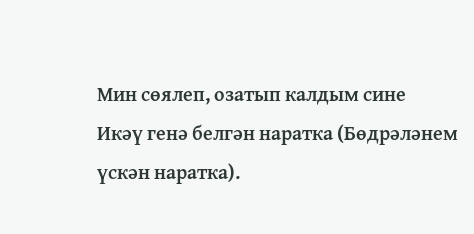Мин сөялеп, озатып калдым сине
Икәү генә белгән наратка (Бөдрәләнем үскән наратка).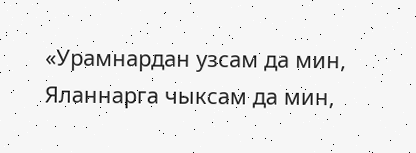«Урамнардан узсам да мин,
Яланнарга чыксам да мин,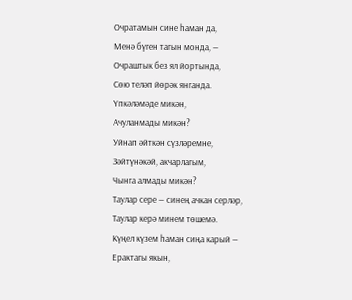Очратамын сине һаман да,
Менә бүген тагын монда, —
Очраштык без ял йортында,
Сөю теләп йөрәк янганда.
Үпкәләмәде микән,
Ачуланмады микән?
Уйнап әйткән сүзләремне,
Зәйтүнәкәй, акчарлагым,
Чынга алмады микән?
Таулар сере — синең ачкан серләр,
Таулар керә минем төшемә.
Күңел күзем һаман сиңа карый —
Ерактагы якын,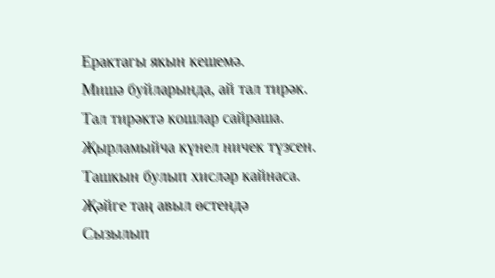Ерактагы якын кешемә.
Мишә буйларында, ай тал тирәк.
Тал тирәктә кошлар сайраша.
Җырламыйча күнел ничек түзсен.
Ташкын булып хисләр кайнаса.
Җәйге таң авыл өстендә
Сызылып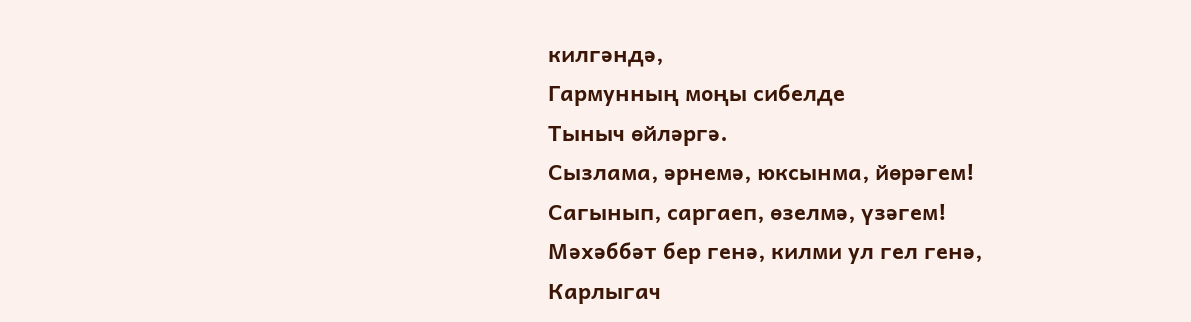килгәндә,
Гармунның моңы сибелде
Тыныч өйләргә.
Сызлама, әрнемә, юксынма, йөрәгем!
Сагынып, саргаеп, өзелмә, үзәгем!
Мәхәббәт бер генә, килми ул гел генә,
Карлыгач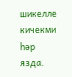шикелле кичекми һәр язда.